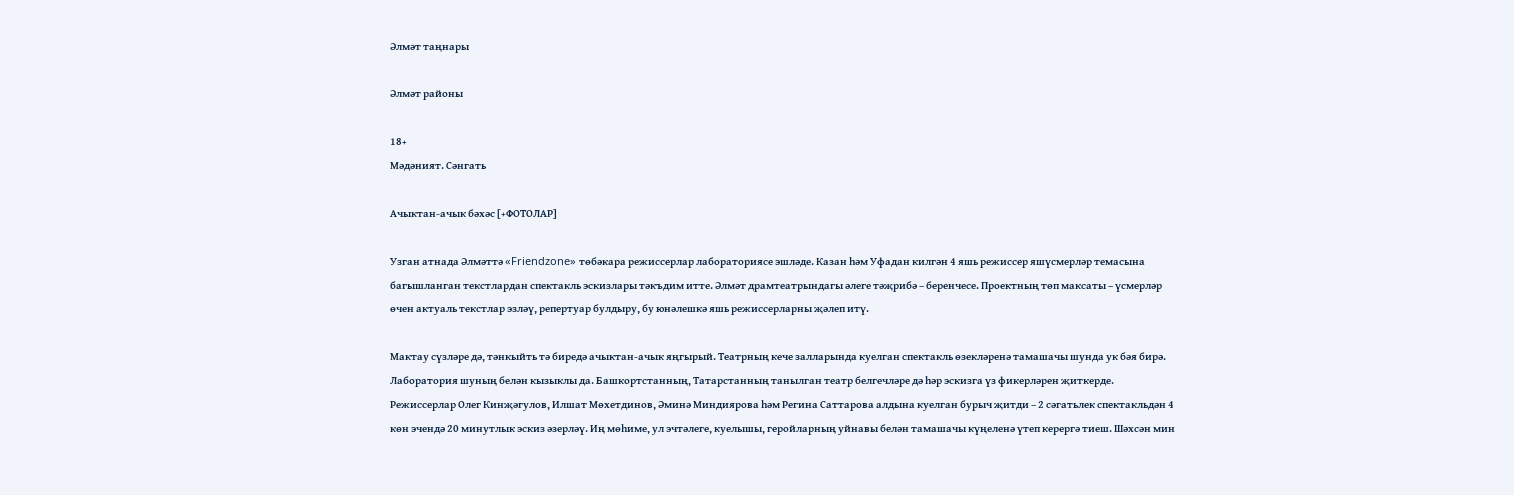Әлмәт таңнары

Әлмәт районы

18+
Мәдәният. Сәнгать

Ачыктан-ачык бәхәс [+ФОТОЛАР]

Узган атнада Әлмәттә «Friendzone» төбәкара режиссерлар лабораториясе эшләде. Казан һәм Уфадан килгән 4 яшь режиссер яшүсмерләр темасына багышланган текстлардан спектакль эскизлары тәкъдим итте. Әлмәт драмтеатрындагы әлеге тәҗрибә – беренчесе. Проектның төп максаты – үсмерләр өчен актуаль текстлар эзләү, репертуар булдыру, бу юнәлешкә яшь режиссерларны җәлеп итү.

Мактау сүзләре дә, тәнкыйть тә биредә ачыктан-ачык яңгырый. Театрның кече залларында куелган спектакль өзекләренә тамашачы шунда ук бәя бирә. Лаборатория шуның белән кызыклы да. Башкортстанның, Татарстанның танылган театр белгечләре дә һәр эскизга үз фикерләрен җиткерде. Режиссерлар Олег Кинҗәгулов, Илшат Мөхетдинов, Әминә Миндиярова һәм Регина Саттарова алдына куелган бурыч җитди – 2 сәгатьлек спектакльдән 4 көн эчендә 20 минутлык эскиз әзерләү. Иң мөһиме, ул эчтәлеге, куелышы, геройларның уйнавы белән тамашачы күңеленә үтеп керергә тиеш. Шәхсән мин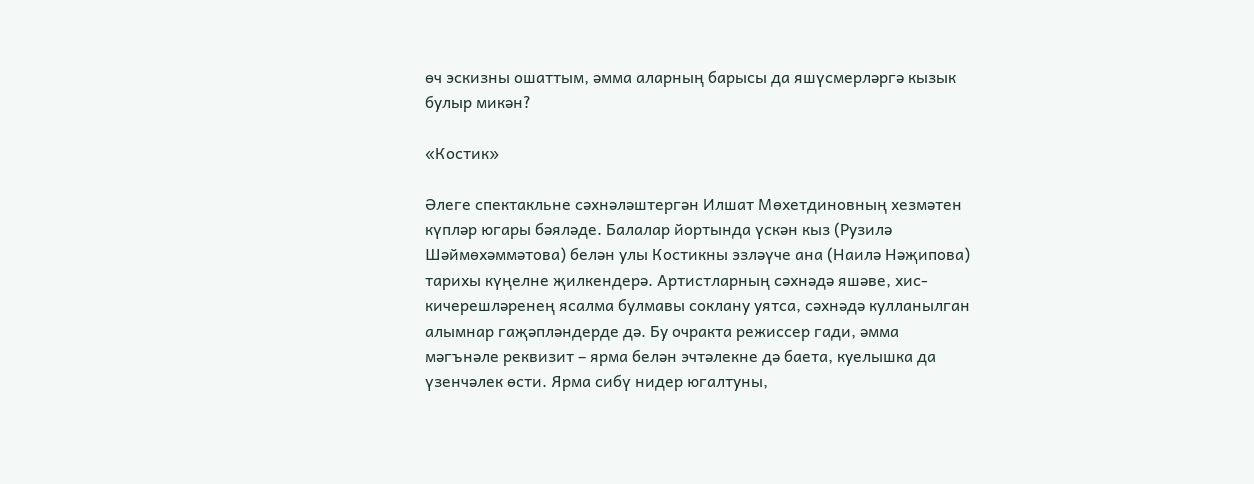өч эскизны ошаттым, әмма аларның барысы да яшүсмерләргә кызык булыр микән?

«Костик»

Әлеге спектакльне сәхнәләштергән Илшат Мөхетдиновның хезмәтен күпләр югары бәяләде. Балалар йортында үскән кыз (Рузилә Шәймөхәммәтова) белән улы Костикны эзләүче ана (Наилә Нәҗипова) тарихы күңелне җилкендерә. Артистларның сәхнәдә яшәве, хис-кичерешләренең ясалма булмавы соклану уятса, сәхнәдә кулланылган алымнар гаҗәпләндерде дә. Бу очракта режиссер гади, әмма мәгънәле реквизит – ярма белән эчтәлекне дә баета, куелышка да үзенчәлек өсти. Ярма сибү нидер югалтуны,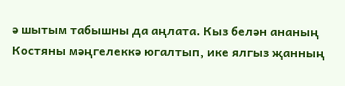ә шытым табышны да аңлата. Кыз белән ананың Костяны мәңгелеккә югалтып, ике ялгыз җанның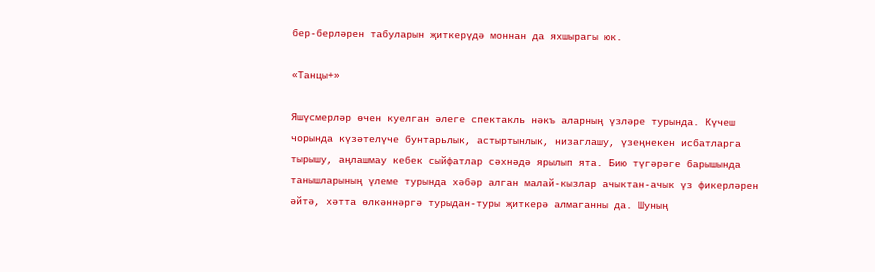бер-берләрен табуларын җиткерүдә моннан да яхшырагы юк.

«Танцы+»

Яшүсмерләр өчен куелган әлеге спектакль нәкъ аларның үзләре турында. Күчеш чорында күзәтелүче бунтарьлык, астыртынлык, низаглашу, үзеңнекен исбатларга тырышу, аңлашмау кебек сыйфатлар сәхнәдә ярылып ята. Бию түгәрәге барышында танышларының үлеме турында хәбәр алган малай-кызлар ачыктан-ачык үз фикерләрен әйтә, хәтта өлкәннәргә турыдан-туры җиткерә алмаганны да. Шуның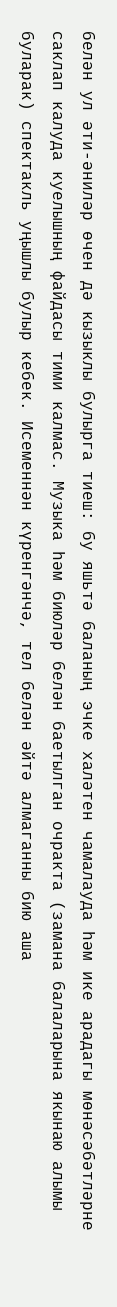белән ул әти-әниләр өчен дә кызыклы булырга тиеш: бу яшьтә баланың эчке халәтен чамалауда һәм ике арадагы мөнәсәбәтләрне саклап калуда куелышның файдасы тими калмас. Музыка һәм биюләр белән баетылган очракта (замана балаларына якынаю алымы буларак) спектакль уңышлы булыр кебек. Исеменнән күренгәнчә, тел белән әйтә алмаганны бию аша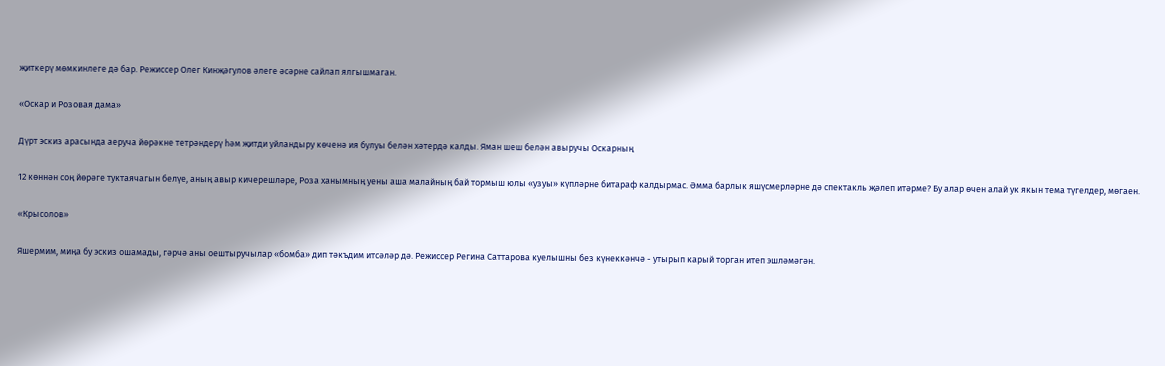җиткерү мөмкинлеге дә бар. Режиссер Олег Кинҗәгулов әлеге әсәрне сайлап ялгышмаган.

«Оскар и Розовая дама»

Дүрт эскиз арасында аеруча йөрәкне тетрәндерү һәм җитди уйландыру көченә ия булуы белән хәтердә калды. Яман шеш белән авыручы Оскарның

12 көннән соң йөрәге туктаячагын белүе, аның авыр кичерешләре, Роза ханымның уены аша малайның бай тормыш юлы «узуы» күпләрне битараф калдырмас. Әмма барлык яшүсмерләрне дә спектакль җәлеп итәрме? Бу алар өчен алай ук якын тема түгелдер, мөгаен.

«Крысолов»

Яшермим, миңа бу эскиз ошамады, гәрчә аны оештыручылар «бомба» дип тәкъдим итсәләр дә. Режиссер Регина Саттарова куелышны без күнеккәнчә - утырып карый торган итеп эшләмәгән.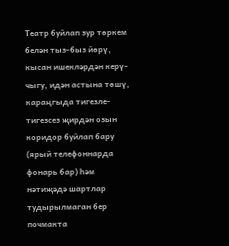Театр буйлап зур төркем белән тыз-быз йөрү, кысан ишекләрдән керү-чыгу, идән астына төшү, караңгыда тигезле-тигезсез җирдән озын коридор буйлап бару (ярый телефоннарда фонарь бар) һәм нәтиҗәдә шартлар тудырылмаган бер почмакта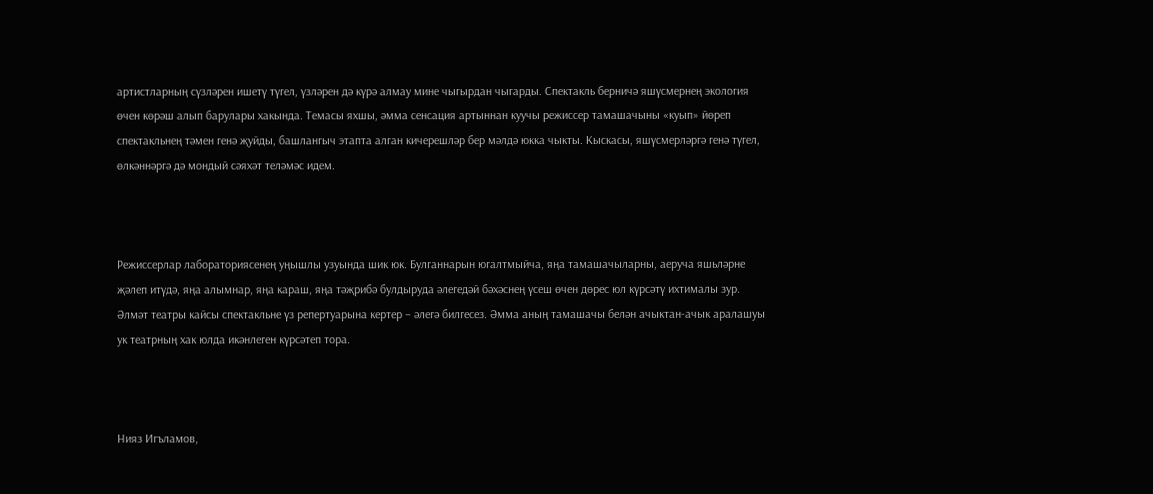артистларның сүзләрен ишетү түгел, үзләрен дә күрә алмау мине чыгырдан чыгарды. Спектакль берничә яшүсмернең экология өчен көрәш алып барулары хакында. Темасы яхшы, әмма сенсация артыннан куучы режиссер тамашачыны «куып» йөреп спектакльнең тәмен генә җуйды, башлангыч этапта алган кичерешләр бер мәлдә юкка чыкты. Кыскасы, яшүсмерләргә генә түгел, өлкәннәргә дә мондый сәяхәт теләмәс идем.



Режиссерлар лабораториясенең уңышлы узуында шик юк. Булганнарын югалтмыйча, яңа тамашачыларны, аеруча яшьләрне җәлеп итүдә, яңа алымнар, яңа караш, яңа тәҗрибә булдыруда әлегедәй бәхәснең үсеш өчен дөрес юл күрсәтү ихтималы зур. Әлмәт театры кайсы спектакльне үз репертуарына кертер – әлегә билгесез. Әмма аның тамашачы белән ачыктан-ачык аралашуы ук театрның хак юлда икәнлеген күрсәтеп тора.



Нияз Игъламов,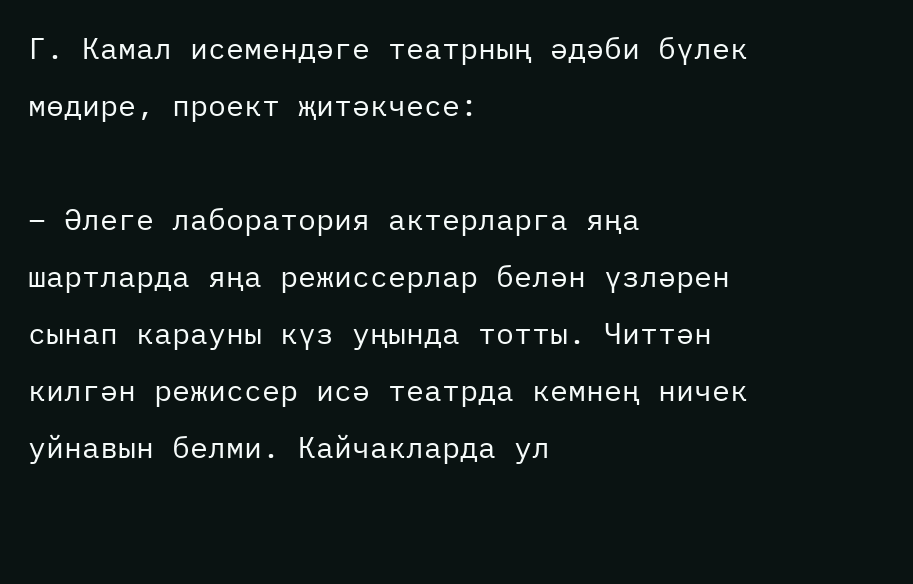Г. Камал исемендәге театрның әдәби бүлек мөдире, проект җитәкчесе:

– Әлеге лаборатория актерларга яңа шартларда яңа режиссерлар белән үзләрен сынап карауны күз уңында тотты. Читтән килгән режиссер исә театрда кемнең ничек уйнавын белми. Кайчакларда ул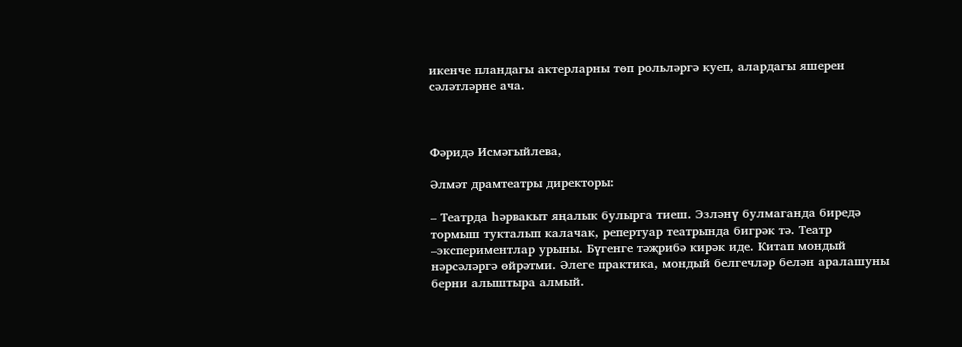икенче пландагы актерларны төп рольләргә куеп, алардагы яшерен сәләтләрне ача.



Фәридә Исмәгыйлева,

Әлмәт драмтеатры директоры:

– Театрда һәрвакыт яңалык булырга тиеш. Эзләнү булмаганда биредә тормыш тукталып калачак, репертуар театрында бигрәк тә. Театр –экспериментлар урыны. Бүгенге тәҗрибә кирәк иде. Китап мондый нәрсәләргә өйрәтми. Әлеге практика, мондый белгечләр белән аралашуны берни алыштыра алмый.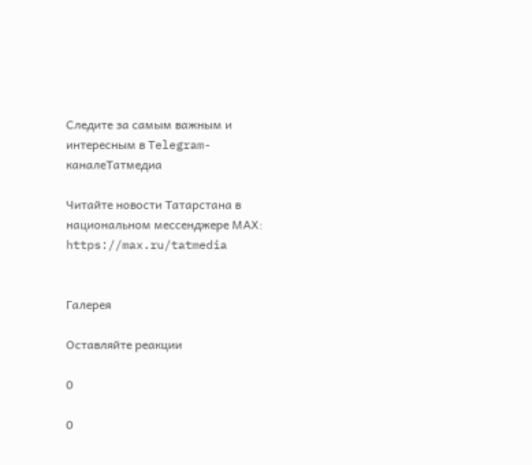Следите за самым важным и интересным в Telegram-каналеТатмедиа

Читайте новости Татарстана в национальном мессенджере MАХ: https://max.ru/tatmedia


Галерея

Оставляйте реакции

0

0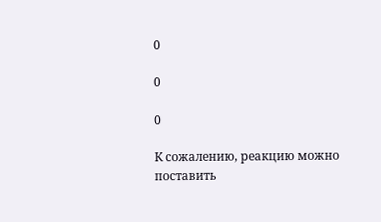0

0

0

К сожалению, реакцию можно поставить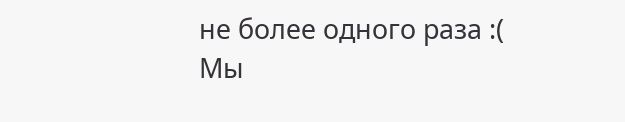не более одного раза :(
Мы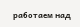работаем над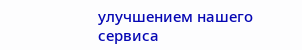улучшением нашего сервиса